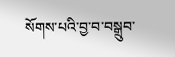སོགས་པའི་བྱ་བ་བསྒྲུབ་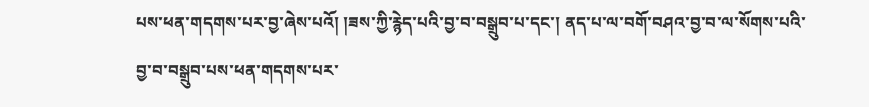པས་ཕན་གདགས་པར་བྱ་ཞེས་པའོ། །ཟས་ཀྱི་རྙེད་པའི་བྱ་བ་བསྒྲུབ་པ་དང་། ནད་པ་ལ་བགོ་བཤའ་བྱ་བ་ལ་སོགས་པའི་བྱ་བ་བསྒྲུབ་པས་ཕན་གདགས་པར་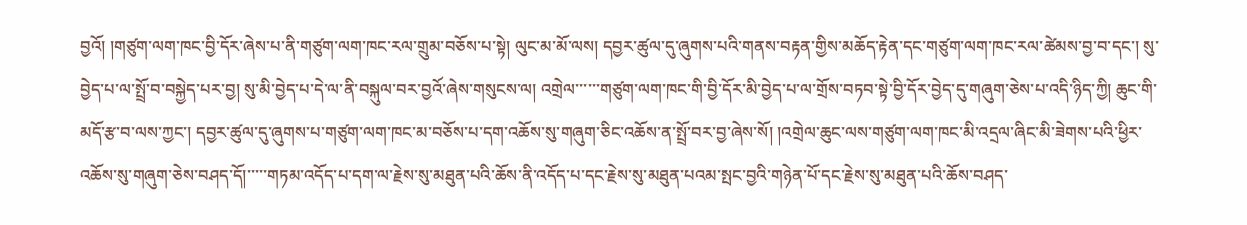བྱའོ། །གཙུག་ལག་ཁང་བྱི་དོར་ཞེས་པ་ནི་གཙུག་ལག་ཁང་རལ་གྲུམ་བཅོས་པ་སྟེ། ལུང་མ་མོ་ལས། དབྱར་ཚུལ་དུ་ཞུགས་པའི་གནས་བརྟན་གྱིས་མཆོད་རྟེན་དང་གཙུག་ལག་ཁང་རལ་ཚེམས་བྱ་བ་དང་། སུ་བྱེད་པ་ལ་སྤྲོ་བ་བསྐྱེད་པར་བྱ། སུ་མི་བྱེད་པ་དེ་ལ་ནི་བསྐུལ་བར་བྱའོ་ཞེས་གསུངས་ལ། འགྲེལ་་་་་་གཙུག་ལག་ཁང་གི་བྱི་དོར་མི་བྱེད་པ་ལ་གྲོས་བཏབ་སྟེ་བྱི་དོར་བྱེད་དུ་གཞུག་ཅེས་པ་འདི་ཉིད་ཀྱི། ཆུང་གི་མདོ་རྩ་བ་ལས་ཀྱང་། དབྱར་ཚུལ་དུ་ཞུགས་པ་གཙུག་ལག་ཁང་མ་བཅོས་པ་དག་འཆོས་སུ་གཞུག་ཅིང་འཆོས་ན་སྤྲོ་བར་བྱ་ཞེས་སོ། །འགྲེལ་ཆུང་ལས་གཙུག་ལག་ཁང་མི་འདྲལ་ཞིང་མི་ཟེགས་པའི་ཕྱིར་འཆོས་སུ་གཞུག་ཅེས་བཤད་དོ།་་་་་གཏམ་འདོད་པ་དག་ལ་རྗེས་སུ་མཐུན་པའི་ཆོས་ནི་འདོད་པ་དང་རྗེས་སུ་མཐུན་པའམ་སྤང་བྱའི་གཉེན་པོ་དང་རྗེས་སུ་མཐུན་པའི་ཆོས་བཤད་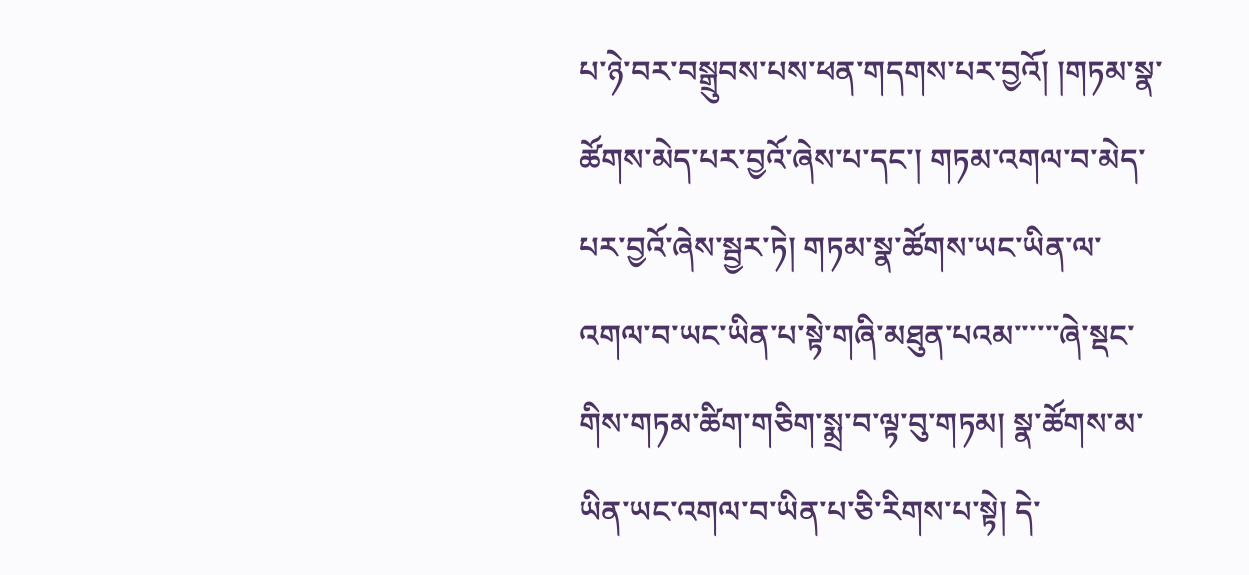པ་ཉེ་བར་བསྒྲུབས་པས་ཕན་གདགས་པར་བྱའོ། །གཏམ་སྣ་ཚོགས་མེད་པར་བྱའོ་ཞེས་པ་དང་། གཏམ་འགལ་བ་མེད་པར་བྱའོ་ཞེས་སྦྱར་ཏེ། གཏམ་སྣ་ཚོགས་ཡང་ཡིན་ལ་འགལ་བ་ཡང་ཡིན་པ་སྟེ་གཞི་མཐུན་པའམ་་་་་་ཞེ་སྡང་གིས་གཏམ་ཚིག་གཅིག་སྨྲ་བ་ལྟ་བུ་གཏམ། སྣ་ཚོགས་མ་ཡིན་ཡང་འགལ་བ་ཡིན་པ་ཅི་རིགས་པ་སྟེ། དེ་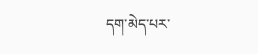དག་མེད་པར་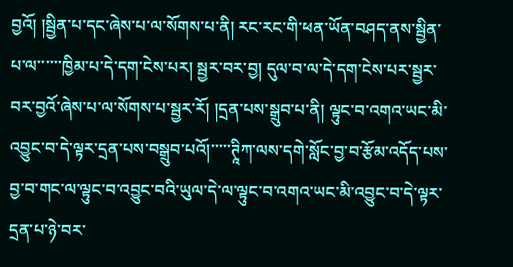བྱའོ། །སྦྱིན་པ་དང་ཞེས་པ་ལ་སོགས་པ་ནི། རང་རང་གི་ཕན་ཡོན་བཤད་ནས་སྦྱིན་པ་ལ་་་་་་ཁྱིམ་པ་དེ་དག་ངེས་པར། སྦྱར་བར་བྱ། དུལ་བ་ལ་དེ་དག་ངེས་པར་སྦྱར་བར་བྱའོ་ཞེས་པ་ལ་སོགས་པ་སྦྱར་རོ། །དྲན་པས་སྒྲུབ་པ་ནི། ལྟུང་བ་འགའ་ཡང་མི་འབྱུང་བ་དེ་ལྟར་དྲན་པས་བསྒྲུབ་པའོ།་་་་་ཊཱིཀ་ལས་དགེ་སློང་བྱ་བ་རྩོམ་འདོད་པས་བྱ་བ་གང་ལ་ལྟུང་བ་འབྱུང་བའི་ཡུལ་དེ་ལ་ལྟུང་བ་འགའ་ཡང་མི་འབྱུང་བ་དེ་ལྟར་དྲན་པ་ཉེ་བར་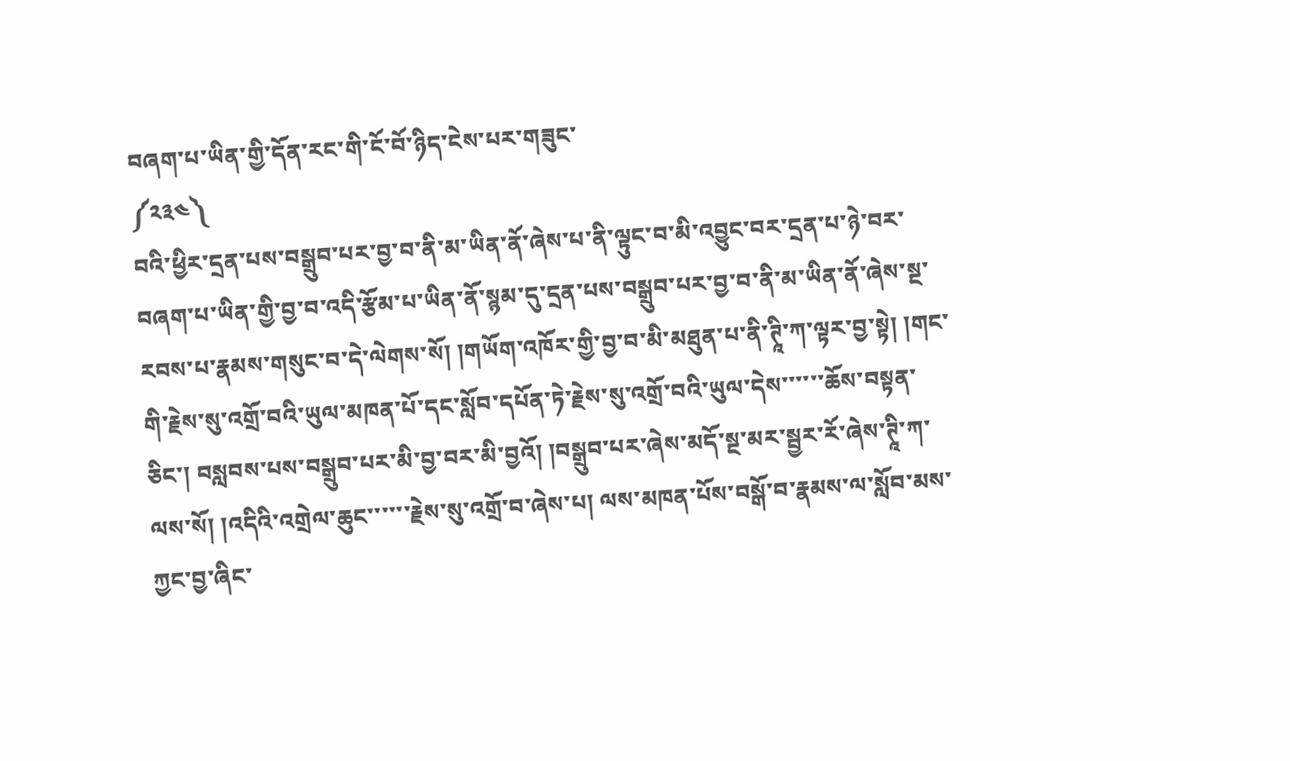བཞག་པ་ཡིན་གྱི་དོན་རང་གི་ངོ་བོ་ཉིད་ངེས་པར་གཟུང་
༼༢༣༤༽
བའི་ཕྱིར་དྲན་པས་བསྒྲུབ་པར་བྱ་བ་ནི་མ་ཡིན་ནོ་ཞེས་པ་ནི་ལྟུང་བ་མི་འབྱུང་བར་དྲན་པ་ཉེ་བར་བཞག་པ་ཡིན་གྱི་བྱ་བ་འདི་རྩོམ་པ་ཡིན་ནོ་སྙམ་དུ་དྲན་པས་བསྒྲུབ་པར་བྱ་བ་ནི་མ་ཡིན་ནོ་ཞེས་སྔ་རབས་པ་རྣམས་གསུང་བ་དེ་ལེགས་སོ། །གཡོག་འཁོར་གྱི་བྱ་བ་མི་མཐུན་པ་ནི་ཊཱི་ཀ་ལྟར་བྱ་སྟེ། །གང་གི་རྗེས་སུ་འགྲོ་བའི་ཡུལ་མཁན་པོ་དང་སློབ་དཔོན་ཏེ་རྗེས་སུ་འགྲོ་བའི་ཡུལ་དེས་་་་་་ཆོས་བསྟན་ཅིང་། བསླབས་པས་བསྒྲུབ་པར་མི་བྱ་བར་མི་བྱའོ། །བསྒྲུབ་པར་ཞེས་མདོ་སྔ་མར་སྦྱར་རོ་ཞེས་ཊཱི་ཀ་ལས་སོ། །འདིའི་འགྲེལ་ཆུང་་་་་་རྗེས་སུ་འགྲོ་བ་ཞེས་པ། ལས་མཁན་པོས་བསྒོ་བ་རྣམས་ལ་སློབ་མས་ཀྱང་བྱ་ཞིང་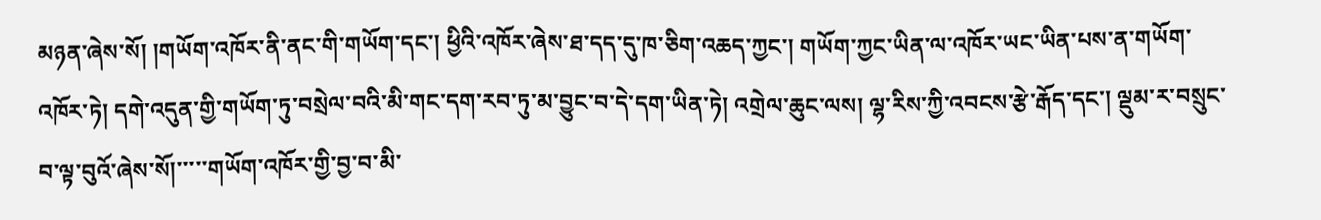མཉན་ཞེས་སོ། །གཡོག་འཁོར་ནི་ནང་གི་གཡོག་དང་། ཕྱིའི་འཁོར་ཞེས་ཐ་དད་དུ་ཁ་ཅིག་འཆད་ཀྱང་། གཡོག་ཀྱང་ཡིན་ལ་འཁོར་ཡང་ཡིན་པས་ན་གཡོག་འཁོར་ཏེ། དགེ་འདུན་གྱི་གཡོག་ཏུ་བསྲེལ་བའི་མི་གང་དག་རབ་ཏུ་མ་བྱུང་བ་དེ་དག་ཡིན་ཏེ། འགྲེལ་ཆུང་ལས། ལྷ་རིས་ཀྱི་འབངས་རྩེ་རྒོད་དང་། ལྡུམ་ར་བསྲུང་བ་ལྟ་བུའོ་ཞེས་སོ།་་་་་གཡོག་འཁོར་གྱི་བྱ་བ་མི་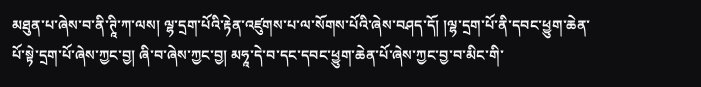མཐུན་པ་ཞེས་བ་ནི་ཊཱི་ཀ་ལས། ལྷ་དྲག་པོའི་རྟེན་འཛུགས་པ་ལ་སོགས་པོའི་ཞེས་བཤད་དོ། །ལྷ་དྲག་པོ་ནི་དབང་ཕྱུག་ཆེན་པོ་སྟེ་དྲག་པོ་ཞེས་ཀྱང་བྱ། ཞི་བ་ཞེས་ཀྱང་བྱ། མཧཱ་དེ་བ་དང་དབང་ཕྱུག་ཆེན་པོ་ཞེས་ཀྱང་བྱ་བ་མིང་གི་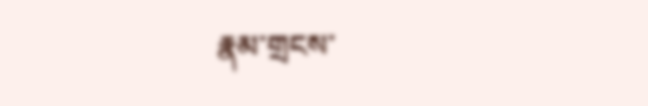རྣམ་གྲངས་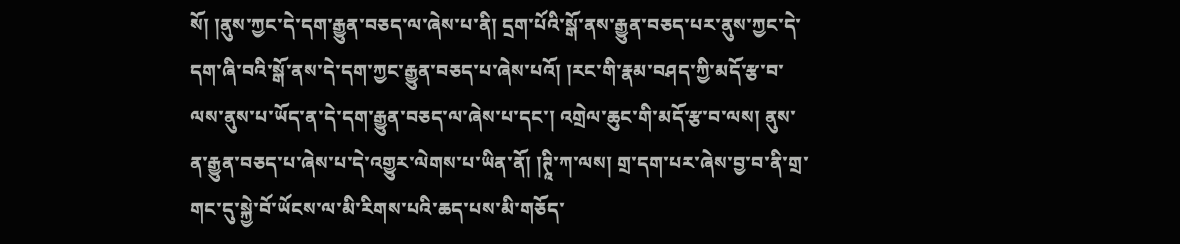སོ། །ནུས་ཀྱང་དེ་དག་རྒྱུན་བཅད་ལ་ཞེས་པ་ནི། དྲག་པོའི་སྒོ་ནས་རྒྱུན་བཅད་པར་ནུས་ཀྱང་དེ་དག་ཞི་བའི་སྒོ་ནས་དེ་དག་ཀྱང་རྒྱུན་བཅད་པ་ཞེས་པའོ། །རང་གི་རྣམ་བཤད་ཀྱི་མདོ་རྩ་བ་ལས་ནུས་པ་ཡོད་ན་དེ་དག་རྒྱུན་བཅད་ལ་ཞེས་པ་དང་། འགྲེལ་ཆུང་གི་མདོ་རྩ་བ་ལས། ནུས་ན་རྒྱུན་བཅད་པ་ཞེས་པ་དེ་འགྱུར་ལེགས་པ་ཡིན་ནོ། །ཊཱི་ཀ་ལས། གྲ་དག་པར་ཞེས་བྱ་བ་ནི་གྲ་གང་དུ་སྐྱེ་བོ་ཡོངས་ལ་མི་རིགས་པའི་ཆད་པས་མི་གཅོད་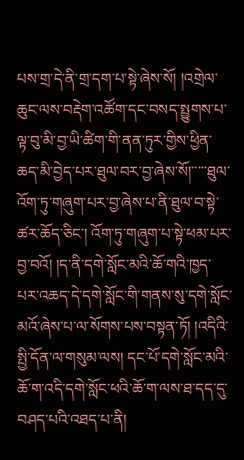པས་གྲ་དེ་ནི་གྲ་དག་པ་སྟེ་ཞེས་སོ། །འགྲེལ་ཆུང་ལས་བརྡེག་འཚོག་དང་བསད་སྤྱུགས་པ་ལྟ་བུ་མི་བྱ་ཡི་ཚིག་གི་ནན་ཏུར་གྱིས་ཕྱིན་ཆད་མི་བྱེད་པར་ཐུལ་བར་བྱ་ཞེས་སོ།་་་་་ཐུལ་འོག་ཏུ་གཞུག་པར་བྱ་ཞེས་པ་ནི་ཐུལ་བ་སྟེ་ཚར་ཆོད་ཅིང་། འོག་ཏུ་གཞུག་པ་སྟེ་ཕམ་པར་བྱ་བའོ། །ད་ནི་དགེ་སློང་མའི་ཆོ་གའི་ཁྱད་པར་འཆད་དེ་དགེ་སློང་གི་གནས་སུ་དགེ་སློང་མའོ་ཞེས་པ་ལ་སོགས་པས་བསྟན་ཏོ། །འདིའི་སྤྱི་དོན་ལ་གསུམ་ལས། དང་པོ་དགེ་སློང་མའི་ཆོ་ག་འདི་དགེ་སློང་ཕའི་ཆོ་ག་ལས་ཐ་དད་དུ་བཤད་པའི་འཐད་པ་ནི།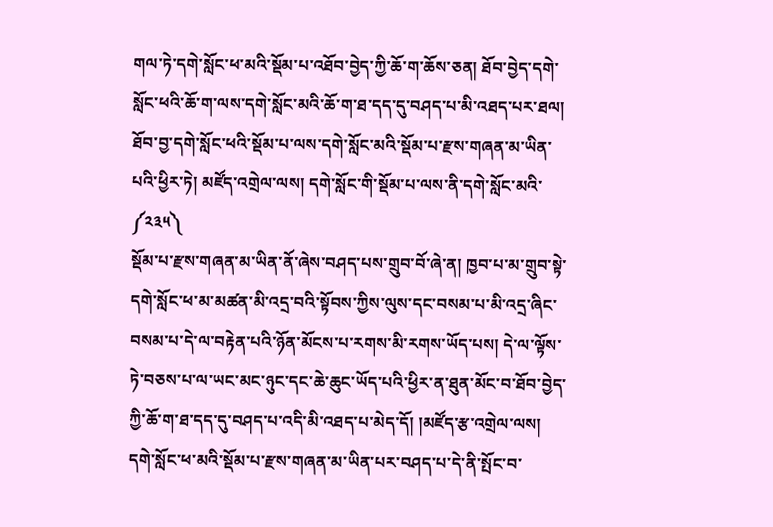གལ་ཏེ་དགེ་སློང་ཕ་མའི་སྡོམ་པ་འཐོབ་བྱེད་ཀྱི་ཆོ་ག་ཆོས་ཅན། ཐོབ་བྱེད་དགེ་སློང་ཕའི་ཆོ་ག་ལས་དགེ་སློང་མའི་ཆོ་ག་ཐ་དད་དུ་བཤད་པ་མི་འཐད་པར་ཐལ། ཐོབ་བྱ་དགེ་སློང་ཕའི་སྡོམ་པ་ལས་དགེ་སློང་མའི་སྡོམ་པ་རྫས་གཞན་མ་ཡིན་པའི་ཕྱིར་ཏེ། མཛོད་འགྲེལ་ལས། དགེ་སློང་གི་སྡོམ་པ་ལས་ནི་དགེ་སློང་མའི་
༼༢༣༥༽
སྡོམ་པ་རྫས་གཞན་མ་ཡིན་ནོ་ཞེས་བཤད་པས་གྲུབ་བོ་ཞེ་ན། ཁྱབ་པ་མ་གྲུབ་སྟེ་དགེ་སློང་ཕ་མ་མཚན་མི་འདྲ་བའི་སྟོབས་ཀྱིས་ལུས་དང་བསམ་པ་མི་འདྲ་ཞིང་བསམ་པ་དེ་ལ་བརྟེན་པའི་ཉོན་མོངས་པ་རགས་མི་རགས་ཡོད་པས། དེ་ལ་ལྟོས་ཏེ་བཅས་པ་ལ་ཡང་མང་ཉུང་དང་ཆེ་ཆུང་ཡོད་པའི་ཕྱིར་ན་ཐུན་མོང་བ་ཐོབ་བྱེད་ཀྱི་ཆོ་ག་ཐ་དད་དུ་བཤད་པ་འདི་མི་འཐད་པ་མེད་དོ། །མཛོད་རྩ་འགྲེལ་ལས། དགེ་སློང་ཕ་མའི་སྡོམ་པ་རྫས་གཞན་མ་ཡིན་པར་བཤད་པ་དེ་ནི་སྤོང་བ་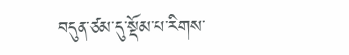བདུན་ཙམ་དུ་སྡོམ་པ་རིགས་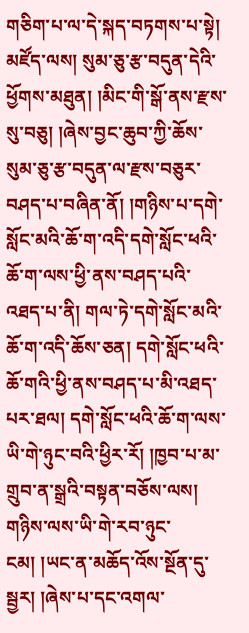གཅིག་པ་ལ་དེ་སྐད་བཏགས་པ་སྟེ། མཛོད་ལས། སུམ་ཅུ་རྩ་བདུན་དེའི་ཕྱོགས་མཐུན། །མིང་གི་སྒོ་ནས་རྫས་སུ་བཅུ། །ཞེས་བྱང་ཆུབ་ཀྱི་ཆོས་སུམ་ཅུ་རྩ་བདུན་ལ་རྫས་བཅུར་བཤད་པ་བཞིན་ནོ། །གཉིས་པ་དགེ་སློང་མའི་ཆོ་ག་འདི་དགེ་སློང་ཕའི་ཆོ་ག་ལས་ཕྱི་ནས་བཤད་པའི་འཐད་པ་ནི། གལ་ཏེ་དགེ་སློང་མའི་ཆོ་ག་འདི་ཆོས་ཅན། དགེ་སློང་ཕའི་ཆོ་གའི་ཕྱི་ནས་བཤད་པ་མི་འཐད་པར་ཐལ། དགེ་སློང་ཕའི་ཆོ་ག་ལས་ཡི་གེ་ཉུང་བའི་ཕྱིར་རོ། །ཁྱབ་པ་མ་གྲུབ་ན་སྒྲའི་བསྟན་བཅོས་ལས། གཉིས་ལས་ཡི་གེ་རབ་ཉུང་ངམ། །ཡང་ན་མཆོད་འོས་སྔོན་དུ་སྦྱར། །ཞེས་པ་དང་འགལ་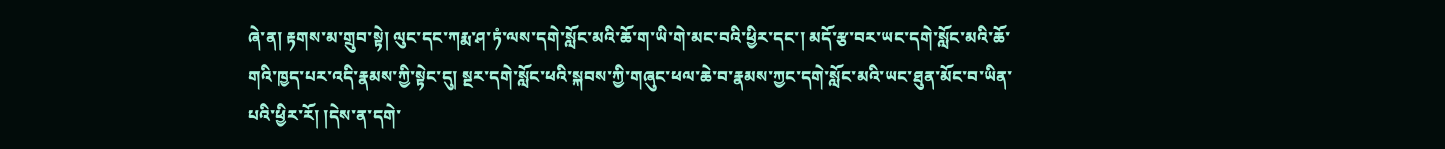ཞེ་ན། རྟགས་མ་གྲུབ་སྟེ། ལུང་དང་ཀརྨ་ཤ་ཏཾ་ལས་དགེ་སློང་མའི་ཆོ་ག་ཡི་གེ་མང་བའི་ཕྱིར་དང་། མདོ་རྩ་བར་ཡང་དགེ་སློང་མའི་ཆོ་གའི་ཁྱད་པར་འདི་རྣམས་ཀྱི་སྟེང་དུ། སྔར་དགེ་སློང་ཕའི་སྐབས་ཀྱི་གཞུང་ཕལ་ཆེ་བ་རྣམས་ཀྱང་དགེ་སློང་མའི་ཡང་ཐུན་མོང་བ་ཡིན་པའི་ཕྱིར་རོ། །དེས་ན་དགེ་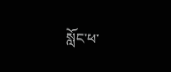སློང་ཕ་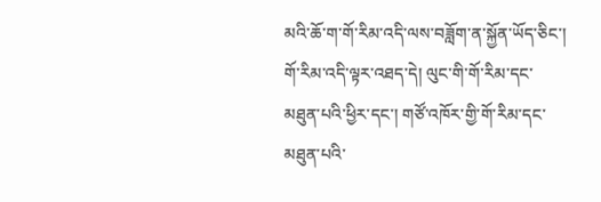མའི་ཆོ་ག་གོ་རིམ་འདི་ལས་བཟློག་ན་སྐྱོན་ཡོད་ཅིང་། གོ་རིམ་འདི་ལྟར་འཐད་དེ། ལུང་གི་གོ་རིམ་དང་མཐུན་པའི་ཕྱིར་དང་། གཙོ་འཁོར་གྱི་གོ་རིམ་དང་མཐུན་པའི་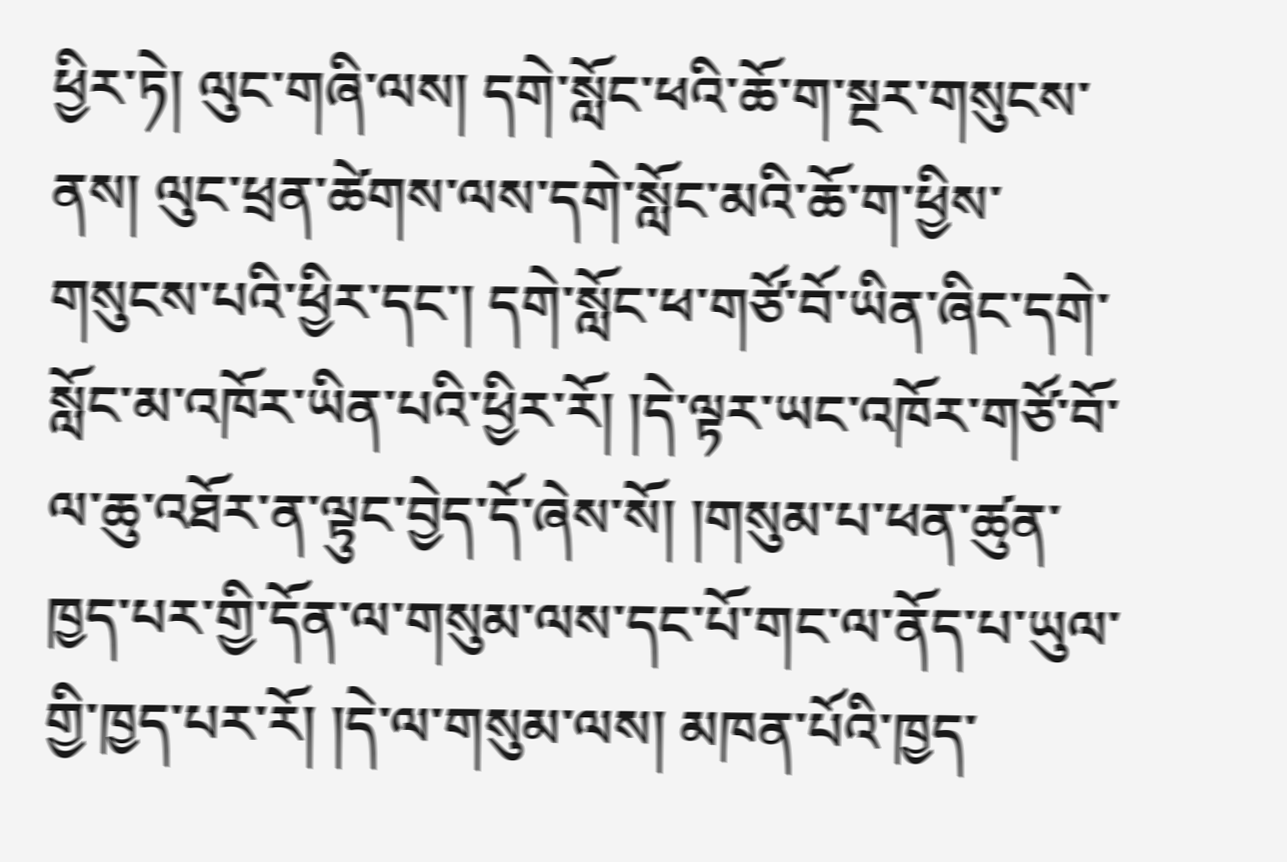ཕྱིར་ཏེ། ལུང་གཞི་ལས། དགེ་སློང་ཕའི་ཆོ་ག་སྔར་གསུངས་ནས། ལུང་ཕྲན་ཚེགས་ལས་དགེ་སློང་མའི་ཆོ་ག་ཕྱིས་གསུངས་པའི་ཕྱིར་དང་། དགེ་སློང་ཕ་གཙོ་བོ་ཡིན་ཞིང་དགེ་སློང་མ་འཁོར་ཡིན་པའི་ཕྱིར་རོ། །དེ་ལྟར་ཡང་འཁོར་གཙོ་བོ་ལ་ཆུ་འཐོར་ན་ལྟུང་བྱེད་དོ་ཞེས་སོ། །གསུམ་པ་ཕན་ཚུན་ཁྱད་པར་གྱི་དོན་ལ་གསུམ་ལས་དང་པོ་གང་ལ་ནོད་པ་ཡུལ་གྱི་ཁྱད་པར་རོ། །དེ་ལ་གསུམ་ལས། མཁན་པོའི་ཁྱད་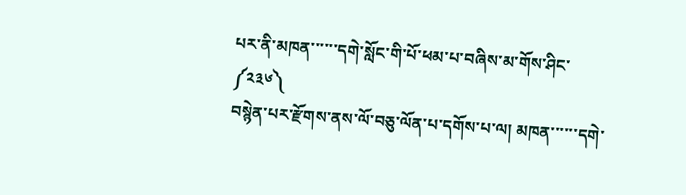པར་ནི་མཁན་་་་་་དགེ་སློང་གི་པོ་ཕམ་པ་བཞིས་མ་གོས་ཤིང་
༼༢༣༦༽
བསྙེན་པར་རྫོགས་ནས་ལོ་བཅུ་ལོན་པ་དགོས་པ་ལ། མཁན་་་་་་དགེ་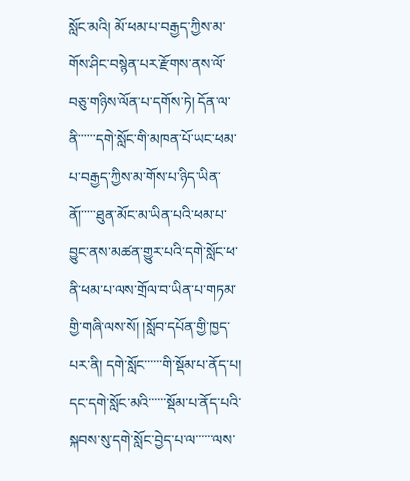སློང་མའི། མོ་ཕམ་པ་བརྒྱད་ཀྱིས་མ་གོས་ཤིང་བསྙེན་པར་རྫོགས་ནས་ལོ་བཅུ་གཉིས་ལོན་པ་དགོས་ཏེ། དོན་ལ་ནི་་་་་་དགེ་སློང་གི་མཁན་པོ་ཡང་ཕམ་པ་བརྒྱད་ཀྱིས་མ་གོས་པ་ཉིད་ཡིན་ནོ།་་་་་ཐུན་མོང་མ་ཡིན་པའི་ཕམ་པ་བྱུང་ནས་མཚན་གྱུར་པའི་དགེ་སློང་ཕ་ནི་ཕམ་པ་ལས་གྲོལ་བ་ཡིན་པ་གཏམ་གྱི་གཞི་ལས་སོ། །སློབ་དཔོན་གྱི་ཁྱད་པར་ནི། དགེ་སློང་་་་་་གི་སྡོམ་པ་ནོད་པ། དང་དགེ་སློང་མའི་་་་་་སྡོམ་པ་ནོད་པའི་སྐབས་སུ་དགེ་སློང་བྱེད་པ་ལ་་་་་་ལས་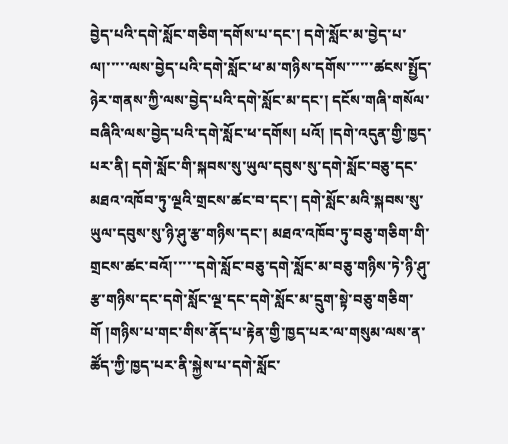བྱེད་པའི་དགེ་སློང་གཅིག་དགོས་པ་དང་། དགེ་སློང་མ་བྱེད་པ་ལ།་་་་་ལས་བྱེད་པའི་དགེ་སློང་ཕ་མ་གཉིས་དགོས་་་་་་ཚངས་སྤྱོད་ཉེར་གནས་ཀྱི་ལས་བྱེད་པའི་དགེ་སློང་མ་དང་། དངོས་གཞི་གསོལ་བཞིའི་ལས་བྱེད་པའི་དགེ་སློང་ཕ་དགོས། པའོ། །དགེ་འདུན་གྱི་ཁྱད་པར་ནི། དགེ་སློང་གི་སྐབས་སུ་ཡུལ་དབུས་སུ་དགེ་སློང་བཅུ་དང་མཐའ་འཁོབ་ཏུ་ལྔའི་གྲངས་ཚང་བ་དང་། དགེ་སློང་མའི་སྐབས་སུ་ཡུལ་དབུས་སུ་ཉི་ཤུ་རྩ་གཉིས་དང་། མཐའ་འཁོབ་ཏུ་བཅུ་གཅིག་གི་གྲངས་ཚང་བའོ།་་་་་དགེ་སློང་བཅུ་དགེ་སློང་མ་བཅུ་གཉིས་ཏེ་ཉི་ཤུ་རྩ་གཉིས་དང་དགེ་སློང་ལྔ་དང་དགེ་སློང་མ་དྲུག་སྟེ་བཅུ་གཅིག་གོ །གཉིས་པ་གང་གིས་ནོད་པ་རྟེན་གྱི་ཁྱད་པར་ལ་གསུམ་ལས་ན་ཚོད་ཀྱི་ཁྱད་པར་ནི་སྐྱེས་པ་དགེ་སློང་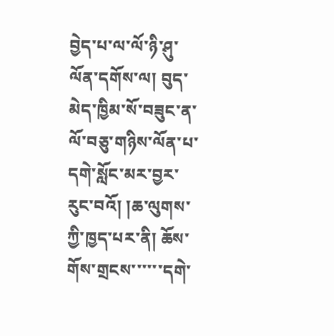བྱེད་པ་ལ་ལོ་ཉི་ཤུ་ལོན་དགོས་ལ། བུད་མེད་ཁྱིམ་སོ་བཟུང་ན་ལོ་བཅུ་གཉིས་ལོན་པ་དགེ་སློང་མར་བྱར་རུང་བའོ། །ཆ་ལུགས་ཀྱི་ཁྱད་པར་ནི། ཆོས་གོས་གྲངས་་་་་་དགེ་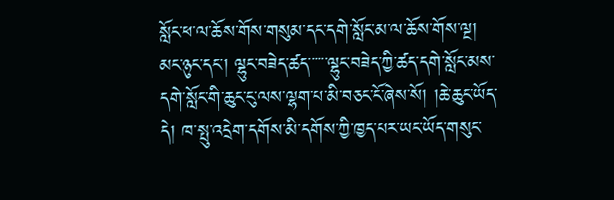སློང་ཕ་ལ་ཆོས་གོས་གསུམ་དང་དགེ་སློང་མ་ལ་ཆོས་གོས་ལྔ། མང་ཉུང་དང་། ལྷུང་བཟེད་ཚད་་་་་་ལྷུང་བཟེད་ཀྱི་ཚད་དགེ་སློང་མས་དགེ་སློང་གི་ཆུང་ངུ་ལས་ལྷག་པ་མི་བཅང་ངོ་ཞེས་སོ། །ཆེ་ཆུང་ཡོད་དེ། ཁ་སྤུ་འདྲེག་དགོས་མི་དགོས་ཀྱི་ཁྱད་པར་ཡང་ཡོད་གསུང་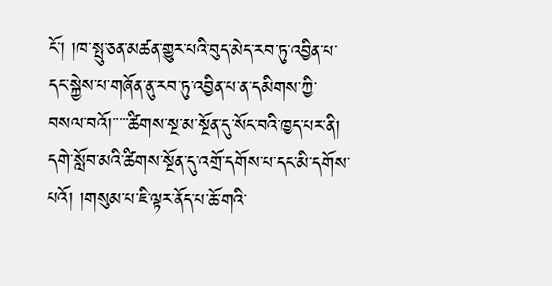ངོ་། །ཁ་སྤུ་ཅན་མཚན་གྱུར་པའི་བུད་མེད་རབ་ཏུ་འབྱིན་པ་དང་སྐྱེས་པ་གཞོན་ནུ་རབ་ཏུ་འབྱིན་པ་ན་དམིགས་ཀྱི་བསལ་བའོ།་་་་་ཚིགས་སྔ་མ་སྔོན་དུ་སོང་བའི་ཁྱད་པར་ནི། དགེ་སློབ་མའི་ཚིགས་སྔོན་དུ་འགྲོ་དགོས་པ་དང་མི་དགོས་པའོ། །གསུམ་པ་ཇི་ལྟར་ནོད་པ་ཆོ་གའི་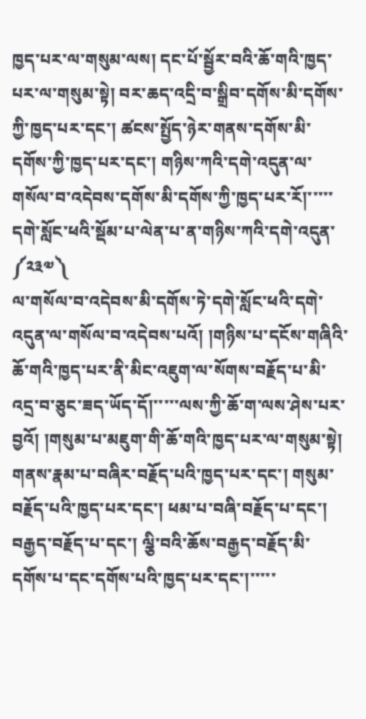ཁྱད་པར་ལ་གསུམ་ལས། དང་པོ་སྦྱོར་བའི་ཆོ་གའི་ཁྱད་པར་ལ་གསུམ་སྟེ། བར་ཆད་འདྲི་བ་སྒྲིབ་དགོས་མི་དགོས་ཀྱི་ཁྱད་པར་དང་། ཚངས་སྤྱོད་ཉེར་གནས་དགོས་མི་དགོས་ཀྱི་ཁྱད་པར་དང་། གཉིས་ཀའི་དགེ་འདུན་ལ་གསོལ་བ་འདེབས་དགོས་མི་དགོས་ཀྱི་ཁྱད་པར་རོ།་་་་་དགེ་སློང་ཕའི་སྡོམ་པ་ལེན་པ་ན་གཉིས་ཀའི་དགེ་འདུན་
༼༢༣༧༽
ལ་གསོལ་བ་འདེབས་མི་དགོས་ཏེ་དགེ་སློང་ཕའི་དགེ་འདུན་ལ་གསོལ་བ་འདེབས་པའོ། །གཉིས་པ་དངོས་གཞིའི་ཆོ་གའི་ཁྱད་པར་ནི་མིང་འཇུག་ལ་སོགས་བརྗོད་པ་མི་འདྲ་བ་ཅུང་ཟད་ཡོད་དོ།་་་་་ལས་ཀྱི་ཆོ་ག་ལས་ཤེས་པར་བྱའོ། །གསུམ་པ་མཇུག་གི་ཆོ་གའི་ཁྱད་པར་ལ་གསུམ་སྟེ། གནས་རྣམ་པ་བཞིར་བརྗོད་པའི་ཁྱད་པར་དང་། གསུམ་བརྗོད་པའི་ཁྱད་པར་དང་། ཕམ་པ་བཞི་བརྗོད་པ་དང་། བརྒྱད་བརྗོད་པ་དང་། ལྕི་བའི་ཆོས་བརྒྱད་བརྗོད་མི་དགོས་པ་དང་དགོས་པའི་ཁྱད་པར་དང་།་་་་་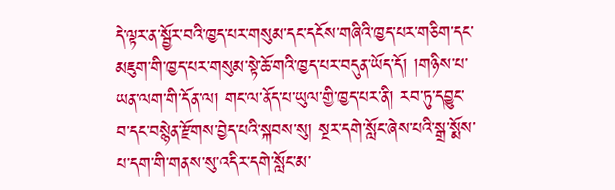དེ་ལྟར་ན་སྦྱོར་བའི་ཁྱད་པར་གསུམ་དང་དངོས་གཞིའི་ཁྱད་པར་གཅིག་དང་མཇུག་གི་ཁྱད་པར་གསུམ་སྟེ་ཆོ་གའི་ཁྱད་པར་བདུན་ཡོད་དོ། །གཉིས་པ་ཡན་ལག་གི་དོན་ལ། གང་ལ་ནོད་པ་ཡུལ་གྱི་ཁྱད་པར་ནི། རབ་ཏུ་དབྱུང་བ་དང་བསྙེན་རྫོགས་བྱེད་པའི་སྐབས་སུ། སྔར་དགེ་སློང་ཞེས་པའི་སྒྲ་སྨོས་པ་དག་གི་གནས་སུ་འདིར་དགེ་སློང་མ་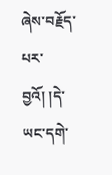ཞེས་བརྗོད་པར་བྱའོ། །དེ་ཡང་དགེ་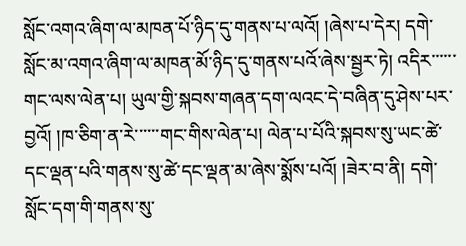སློང་འགའ་ཞིག་ལ་མཁན་པོ་ཉིད་དུ་གནས་པ་ལའོ། །ཞེས་པ་དེར། དགེ་སློང་མ་འགའ་ཞིག་ལ་མཁན་མོ་ཉིད་དུ་གནས་པའོ་ཞེས་སྦྱར་ཏེ། འདིར་་་་་་གང་ལས་ལེན་པ། ཡུལ་གྱི་སྐབས་གཞན་དག་ལའང་དེ་བཞིན་དུ་ཤེས་པར་བྱའོ། །ཁ་ཅིག་ན་རེ་་་་་་གང་གིས་ལེན་པ། ལེན་པ་པོའི་སྐབས་སུ་ཡང་ཚེ་དང་ལྡན་པའི་གནས་སུ་ཚེ་དང་ལྡན་མ་ཞེས་སྨོས་པའོ། །ཟེར་བ་ནི། དགེ་སློང་དག་གི་གནས་སུ་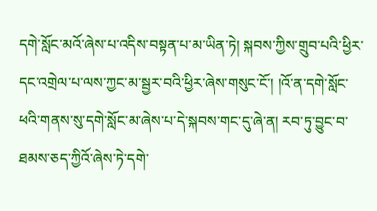དགེ་སློང་མའོ་ཞེས་པ་འདིས་བསྟན་པ་མ་ཡིན་ཏེ། སྐབས་ཀྱིས་གྲུབ་པའི་ཕྱིར་དང་འགྲེལ་པ་ལས་ཀྱང་མ་སྦྱར་བའི་ཕྱིར་ཞེས་གསུང་ངོ་། །འོ་ན་དགེ་སློང་ཕའི་གནས་སུ་དགེ་སློང་མ་ཞེས་པ་དེ་སྐབས་གང་དུ་ཞེ་ན། རབ་ཏུ་བྱུང་བ་ཐམས་ཅད་ཀྱིའོ་ཞེས་ཏེ་དགེ་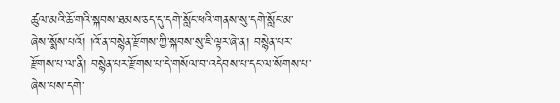ཚུལ་མའི་ཆོ་གའི་སྐབས་ཐམས་ཅད་དུ་དགེ་སློང་ཕའི་གནས་སུ་དགེ་སློང་མ་ཞེས་སྨོས་པའོ། །འོ་ན་བསྙེན་རྫོགས་ཀྱི་སྐབས་སུ་ཇི་ལྟར་ཞེ་ན། བསྙེན་པར་རྫོགས་པ་ལ་ནི། བསྙེན་པར་རྫོགས་པ་དེ་གསོལ་བ་འདེབས་པ་དང་ལ་སོགས་པ་ཞེས་པས་དགེ་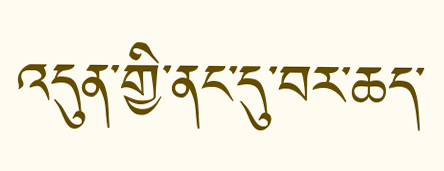འདུན་གྱི་ནང་དུ་བར་ཆད་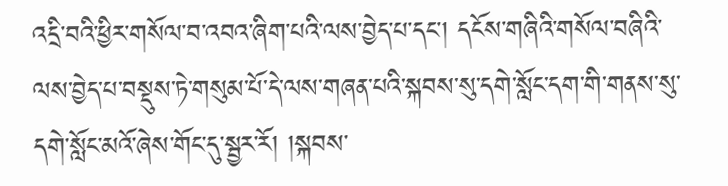འདྲི་བའི་ཕྱིར་གསོལ་བ་འབའ་ཞིག་པའི་ལས་བྱེད་པ་དང་། དངོས་གཞིའི་གསོལ་བཞིའི་ལས་བྱེད་པ་བསྡུས་ཏེ་གསུམ་པོ་དེ་ལས་གཞན་པའི་སྐབས་སུ་དགེ་སློང་དག་གི་གནས་སུ་དགེ་སློང་མའོ་ཞེས་གོང་དུ་སྦྱར་རོ། །སྐབས་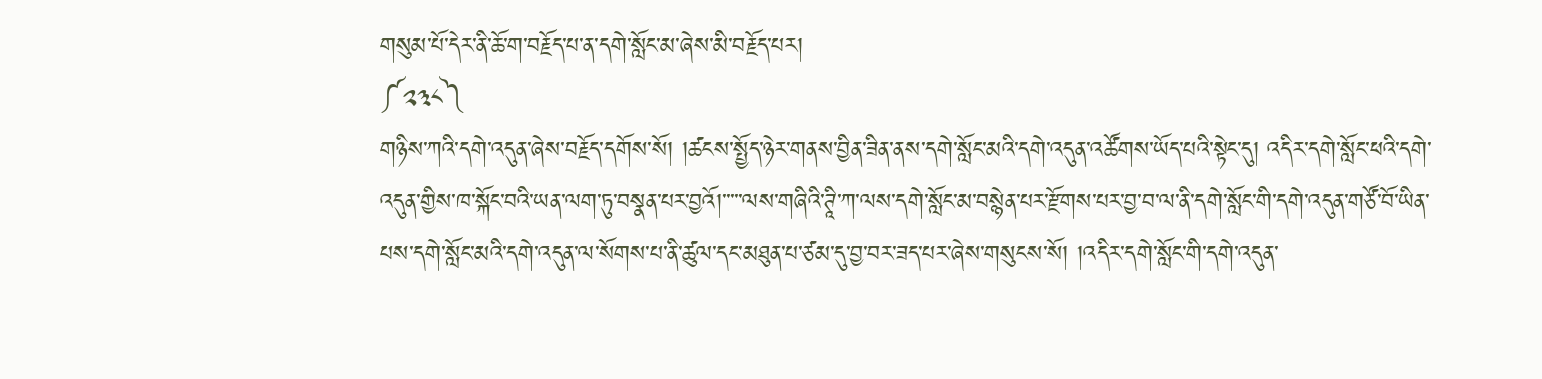གསུམ་པོ་དེར་ནི་ཆོ་ག་བརྗོད་པ་ན་དགེ་སློང་མ་ཞེས་མི་བརྗོད་པར།
༼༢༣༨༽
གཉིས་ཀའི་དགེ་འདུན་ཞེས་བརྗོད་དགོས་སོ། །ཚངས་སྤྱོད་ཉེར་གནས་བྱིན་ཟིན་ནས་དགེ་སློང་མའི་དགེ་འདུན་འཚོགས་ཡོད་པའི་སྟེང་དུ། འདིར་དགེ་སློང་ཕའི་དགེ་འདུན་གྱིས་ཁ་སྐོང་བའི་ཡན་ལག་ཏུ་བསྣན་པར་བྱའོ།་་་་་ལས་གཞིའི་ཊཱི་ཀ་ལས་དགེ་སློང་མ་བསྙེན་པར་རྫོགས་པར་བྱ་བ་ལ་ནི་དགེ་སློང་གི་དགེ་འདུན་གཙོ་བོ་ཡིན་པས་དགེ་སློང་མའི་དགེ་འདུན་ལ་སོགས་པ་ནི་ཚུལ་དང་མཐུན་པ་ཙམ་དུ་བྱ་བར་ཟད་པར་ཞེས་གསུངས་སོ། །འདིར་དགེ་སློང་གི་དགེ་འདུན་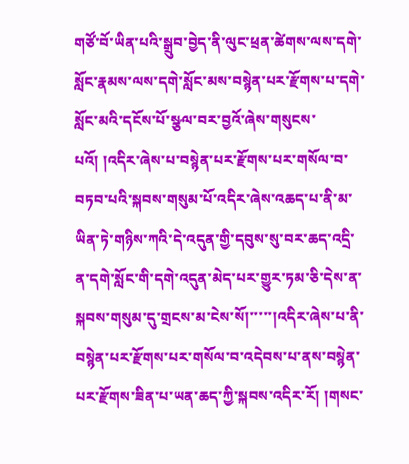གཙོ་བོ་ཡིན་པའི་སྒྲུབ་བྱེད་ནི་ལུང་ཕྲན་ཚེགས་ལས་དགེ་སློང་རྣམས་ལས་དགེ་སློང་མས་བསྙེན་པར་རྫོགས་པ་དགེ་སློང་མའི་དངོས་པོ་སྩལ་བར་བྱའོ་ཞེས་གསུངས་པའོ། །འདིར་ཞེས་པ་བསྙེན་པར་རྫོགས་པར་གསོལ་བ་བཏབ་པའི་སྐབས་གསུམ་པོ་འདིར་ཞེས་འཆད་པ་ནི་མ་ཡིན་ཏེ་གཉིས་ཀའི་དེ་འདུན་གྱི་དབུས་སུ་བར་ཆད་འདྲི་ན་དགེ་སློང་གི་དགེ་འདུན་མེད་པར་གྱུར་ཏམ་ཅི་དེས་ན་སྐབས་གསུམ་དུ་གྲངས་མ་ངེས་སོ།་་་་་།འདིར་ཞེས་པ་ནི་བསྙེན་པར་རྫོགས་པར་གསོལ་བ་འདེབས་པ་ནས་བསྙེན་པར་རྫོགས་ཟིན་པ་ཡན་ཆད་ཀྱི་སྐབས་འདིར་རོ། །གསང་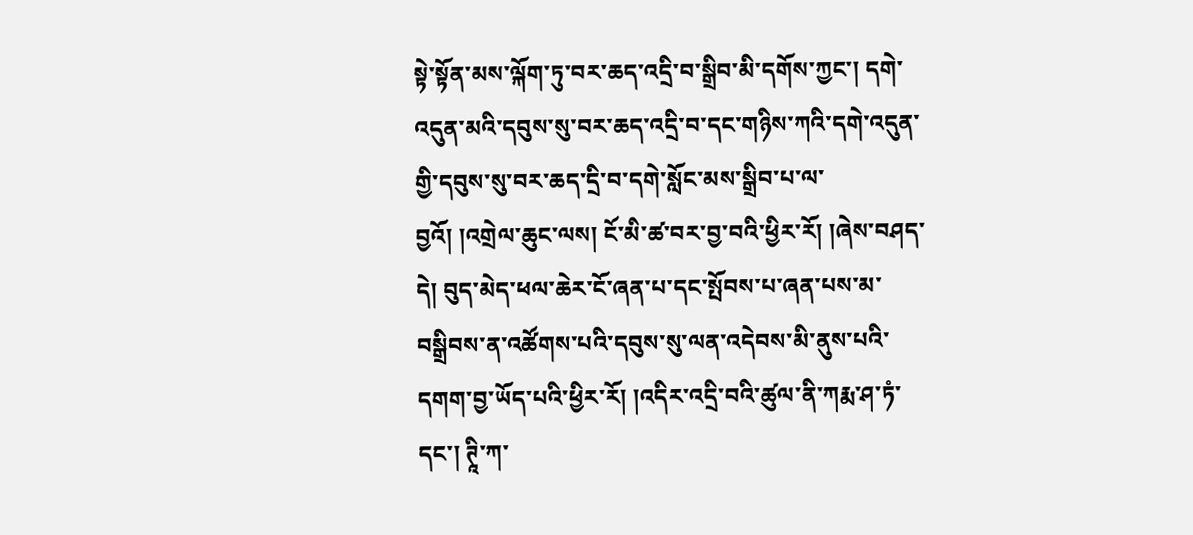སྟེ་སྟོན་མས་ལྐོག་ཏུ་བར་ཆད་འདྲི་བ་སྒྲིབ་མི་དགོས་ཀྱང་། དགེ་འདུན་མའི་དབུས་སུ་བར་ཆད་འདྲི་བ་དང་གཉིས་ཀའི་དགེ་འདུན་གྱི་དབུས་སུ་བར་ཆད་དྲི་བ་དགེ་སློང་མས་སྒྲིབ་པ་ལ་བྱའོ། །འགྲེལ་ཆུང་ལས། ངོ་མི་ཚ་བར་བྱ་བའི་ཕྱིར་རོ། །ཞེས་བཤད་དེ། བུད་མེད་ཕལ་ཆེར་ངོ་ཞན་པ་དང་སྤོབས་པ་ཞན་པས་མ་བསྒྲིབས་ན་འཚོགས་པའི་དབུས་སུ་ལན་འདེབས་མི་ནུས་པའི་དགག་བྱ་ཡོད་པའི་ཕྱིར་རོ། །འདིར་འདྲི་བའི་ཚུལ་ནི་ཀརྨ་ཤ་ཏཾ་དང་། ཊཱི་ཀ་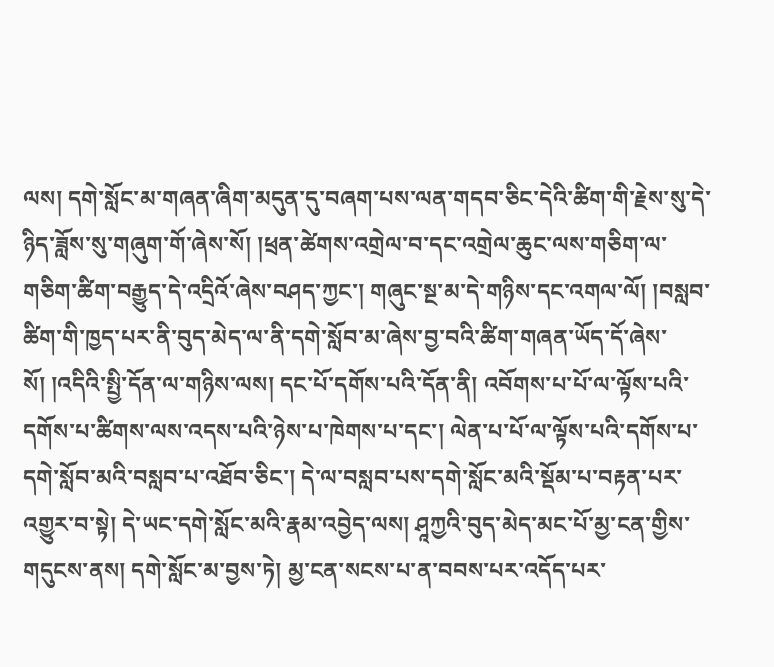ལས། དགེ་སློང་མ་གཞན་ཞིག་མདུན་དུ་བཞག་པས་ལན་གདབ་ཅིང་དེའི་ཚིག་གི་རྗེས་སུ་དེ་ཉིད་ཟློས་སུ་གཞུག་གོ་ཞེས་སོ། །ཕྲན་ཚེགས་འགྲེལ་བ་དང་འགྲེལ་ཆུང་ལས་གཅིག་ལ་གཅིག་ཚིག་བརྒྱུད་དེ་འདྲིའོ་ཞེས་བཤད་ཀྱང་། གཞུང་སྔ་མ་དེ་གཉིས་དང་འགལ་ལོ། །བསླབ་ཚིག་གི་ཁྱད་པར་ནི་བུད་མེད་ལ་ནི་དགེ་སློབ་མ་ཞེས་བྱ་བའི་ཚིག་གཞན་ཡོད་དོ་ཞེས་སོ། །འདིའི་སྤྱི་དོན་ལ་གཉིས་ལས། དང་པོ་དགོས་པའི་དོན་ནི། འབོགས་པ་པོ་ལ་ལྟོས་པའི་དགོས་པ་ཚིགས་ལས་འདས་པའི་ཉེས་པ་ཁེགས་པ་དང་། ལེན་པ་པོ་ལ་ལྟོས་པའི་དགོས་པ་དགེ་སློབ་མའི་བསླབ་པ་འཐོབ་ཅིང་། དེ་ལ་བསླབ་པས་དགེ་སློང་མའི་སྡོམ་པ་བརྟན་པར་འགྱུར་བ་སྟེ། དེ་ཡང་དགེ་སློང་མའི་རྣམ་འབྱེད་ལས། ཤཱཀྱའི་བུད་མེད་མང་པོ་མྱ་ངན་གྱིས་གདུངས་ནས། དགེ་སློང་མ་བྱས་ཏེ། མྱ་ངན་སངས་པ་ན་བབས་པར་འདོད་པར་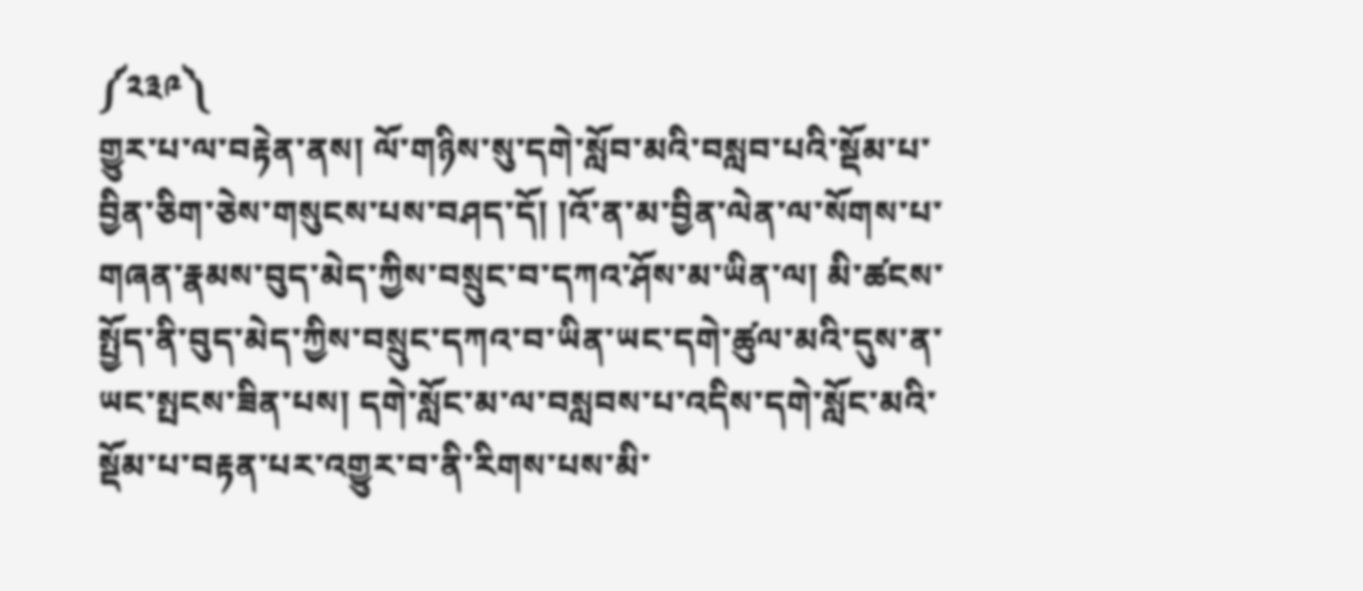༼༢༣༩༽
གྱུར་པ་ལ་བརྟེན་ནས། ལོ་གཉིས་སུ་དགེ་སློབ་མའི་བསླབ་པའི་སྡོམ་པ་བྱིན་ཅིག་ཅེས་གསུངས་པས་བཤད་དོ། །འོ་ན་མ་བྱིན་ལེན་ལ་སོགས་པ་གཞན་རྣམས་བུད་མེད་ཀྱིས་བསྲུང་བ་དཀའ་ཤོས་མ་ཡིན་ལ། མི་ཚངས་སྤྱོད་ནི་བུད་མེད་ཀྱིས་བསྲུང་དཀའ་བ་ཡིན་ཡང་དགེ་ཚུལ་མའི་དུས་ན་ཡང་སྤངས་ཟིན་པས། དགེ་སློང་མ་ལ་བསླབས་པ་འདིས་དགེ་སློང་མའི་སྡོམ་པ་བརྟན་པར་འགྱུར་བ་ནི་རིགས་པས་མི་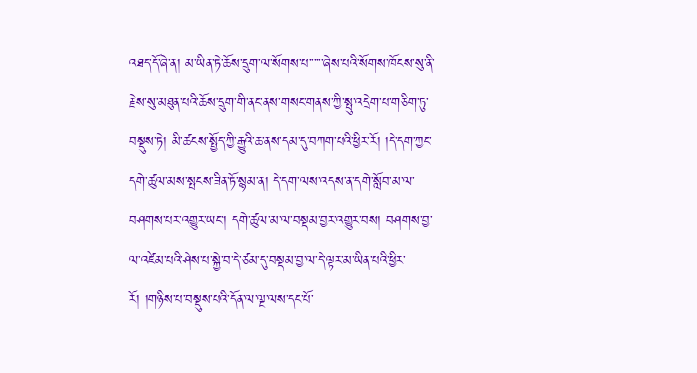འཐད་དོ་ཞེ་ན། མ་ཡིན་ཏེ་ཆོས་དྲུག་ལ་སོགས་པ་་་་་་ཞེས་པའི་སོགས་ཁོངས་སུ་ནི་རྗེས་སུ་མཐུན་པའི་ཆོས་དྲུག་གི་ནང་ནས་གསང་གནས་ཀྱི་སྤུ་འདྲེག་པ་གཅིག་ཏུ་བསྡུས་ཏེ། མི་ཚངས་སྤྱོད་ཀྱི་རྒྱུའི་ཆ་ནས་དམ་དུ་བཀག་པའི་ཕྱིར་རོ། །དེ་དག་ཀྱང་དགེ་ཚུལ་མས་སྤངས་ཟིན་ཏོ་སྙམ་ན། དེ་དག་ལས་འདས་ན་དགེ་སློབ་མ་ལ་བཤགས་པར་འགྱུར་ཡང་། དགེ་ཚུལ་མ་ལ་བསྡམ་བྱར་འགྱུར་བས། བཤགས་བྱ་ལ་འཛེམ་པའི་ཤེས་པ་སྐྱེ་བ་དེ་ཙམ་དུ་བསྡམ་བྱ་ལ་དེ་ལྟར་མ་ཡིན་པའི་ཕྱིར་རོ། །གཉིས་པ་བསྡུས་པའི་དོན་ལ་ལྔ་ལས་དང་པོ་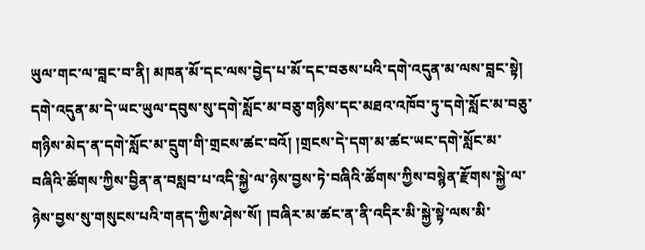ཡུལ་གང་ལ་བླང་བ་ནི། མཁན་མོ་དང་ལས་བྱེད་པ་མོ་དང་བཅས་པའི་དགེ་འདུན་མ་ལས་བླང་སྟེ། དགེ་འདུན་མ་དེ་ཡང་ཡུལ་དབུས་སུ་དགེ་སློང་མ་བཅུ་གཉིས་དང་མཐའ་འཁོབ་ཏུ་དགེ་སློང་མ་བཅུ་གཉིས་མེད་ན་དགེ་སློང་མ་དྲུག་གི་གྲངས་ཚང་བའོ། །གྲངས་དེ་དག་མ་ཚང་ཡང་དགེ་སློང་མ་བཞིའི་ཚོགས་ཀྱིས་བྱིན་ན་བསླབ་པ་འདི་སྐྱེ་ལ་ཉེས་བྱས་ཏེ་བཞིའི་ཚོགས་ཀྱིས་བསྙེན་རྫོགས་སྐྱེ་ལ་ཉེས་བྱས་སུ་གསུངས་པའི་གནད་ཀྱིས་ཤེས་སོ། །བཞིར་མ་ཚང་ན་ནི་འདིར་མི་སྐྱེ་སྟེ་ལས་མི་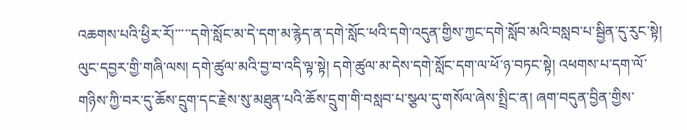འཆགས་པའི་ཕྱིར་རོ།་་་་་དགེ་སློང་མ་དེ་དག་མ་རྙེད་ན་དགེ་སློང་ཕའི་དགེ་འདུན་གྱིས་ཀྱང་དགེ་སློབ་མའི་བསླབ་པ་སྦྱིན་དུ་རུང་སྟེ། ལུང་དབྱར་གྱི་གཞི་ལས། དགེ་ཚུལ་མའི་བྱ་བ་འདི་ལྟ་སྟེ། དགེ་ཚུལ་མ་དེས་དགེ་སློང་དག་ལ་ཕོ་ཉ་བཏང་སྟེ། འཕགས་པ་དག་ལོ་གཉིས་ཀྱི་བར་དུ་ཆོས་དྲུག་དང་རྗེས་སུ་མཐུན་པའི་ཆོས་དྲུག་གི་བསླབ་པ་སྩལ་དུ་གསོལ་ཞེས་སྤྲིང་ན། ཞག་བདུན་བྱིན་གྱིས་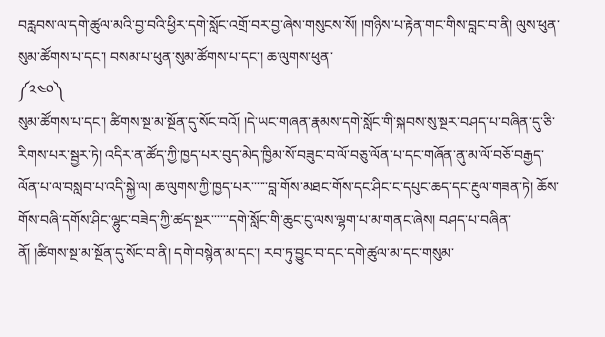བརླབས་ལ་དགེ་ཚུལ་མའི་བྱ་བའི་ཕྱིར་དགེ་སློང་འགྲོ་བར་བྱ་ཞེས་གསུངས་སོ། །གཉིས་པ་རྟེན་གང་གིས་བླང་བ་ནི། ལུས་ཕུན་སུམ་ཚོགས་པ་དང་། བསམ་པ་ཕུན་སུམ་ཚོགས་པ་དང་། ཆ་ལུགས་ཕུན་
༼༢༤༠༽
སུམ་ཚོགས་པ་དང་། ཚིགས་སྔ་མ་སྔོན་དུ་སོང་བའོ། །དེ་ཡང་གཞན་རྣམས་དགེ་སློང་གི་སྐབས་སུ་སྔར་བཤད་པ་བཞིན་དུ་ཅི་རིགས་པར་སྦྱར་ཏེ། འདིར་ན་ཚོད་ཀྱི་ཁྱད་པར་བུད་མེད་ཁྱིམ་སོ་བཟུང་བ་ལོ་བཅུ་ལོན་པ་དང་གཞོན་ནུ་མ་ལོ་བཅོ་བརྒྱད་ལོན་པ་ལ་བསླབ་པ་འདི་སྐྱེ་ལ། ཆ་ལུགས་ཀྱི་ཁྱད་པར་་་་་་བླ་གོས་མཐང་གོས་དང་ཤིང་ང་དཔུང་ཆད་དང་རྔུལ་གཟན་ཏེ། ཆོས་གོས་བཞི་དགོས་ཤིང་ལྷུང་བཟེད་ཀྱི་ཚད་སྔར་་་་་་དགེ་སློང་གི་ཆུང་ངུ་ལས་ལྷག་པ་མ་གནང་ཞེས། བཤད་པ་བཞིན་ནོ། །ཚིགས་སྔ་མ་སྔོན་དུ་སོང་བ་ནི། དགེ་བསྙེན་མ་དང་། རབ་ཏུ་བྱུང་བ་དང་དགེ་ཚུལ་མ་དང་གསུམ་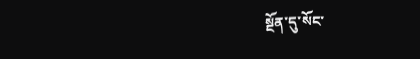སྔོན་དུ་སོང་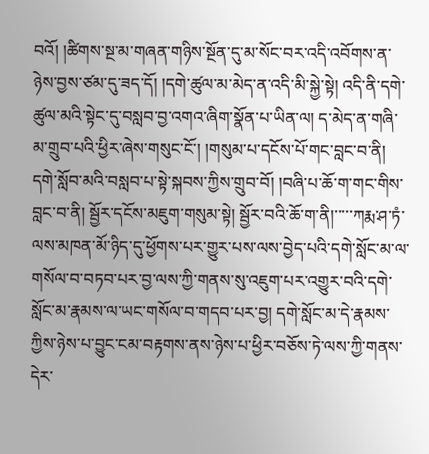བའོ། །ཚིགས་སྔ་མ་གཞན་གཉིས་སྔོན་དུ་མ་སོང་བར་འདི་འབོགས་ན་ཉེས་བྱས་ཙམ་དུ་ཟད་དོ། །དགེ་ཚུལ་མ་མེད་ན་འདི་མི་སྐྱེ་སྟེ། འདི་ནི་དགེ་ཚུལ་མའི་སྟེང་དུ་བསླབ་བྱ་འགའ་ཞིག་སྣོན་པ་ཡིན་ལ། ད་མེད་ན་གཞི་མ་གྲུབ་པའི་ཕྱིར་ཞེས་གསུང་ངོ་། །གསུམ་པ་དངོས་པོ་གང་བླང་བ་ནི། དགེ་སློབ་མའི་བསླབ་པ་སྟེ་སྐབས་ཀྱིས་གྲུབ་བོ། །བཞི་པ་ཆོ་ག་གང་གིས་བླང་བ་ནི། སྦྱོར་དངོས་མཇུག་གསུམ་སྟེ། སྦྱོར་བའི་ཆོ་ག་ནི།་་་་་ཀརྨ་ཤ་ཏཾ་ལས་མཁན་མོ་ཉིད་དུ་ཕྱོགས་པར་གྱུར་པས་ལས་བྱེད་པའི་དགེ་སློང་མ་ལ་གསོལ་བ་བཏབ་པར་བྱ་ལས་ཀྱི་གནས་སུ་འཇུག་པར་འགྱུར་བའི་དགེ་སློང་མ་རྣམས་ལ་ཡང་གསོལ་བ་གདབ་པར་བྱ། དགེ་སློང་མ་དེ་རྣམས་ཀྱིས་ཉེས་པ་བྱུང་ངམ་བརྟགས་ནས་ཉེས་པ་ཕྱིར་བཅོས་ཏེ་ལས་ཀྱི་གནས་དེར་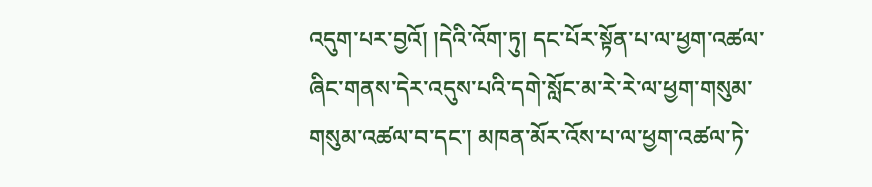འདུག་པར་བྱའོ། །དེའི་འོག་ཏུ། དང་པོར་སྟོན་པ་ལ་ཕྱག་འཚལ་ཞིང་གནས་དེར་འདུས་པའི་དགེ་སློང་མ་རེ་རེ་ལ་ཕྱག་གསུམ་གསུམ་འཚལ་བ་དང་། མཁན་མོར་འོས་པ་ལ་ཕྱག་འཚལ་ཏེ་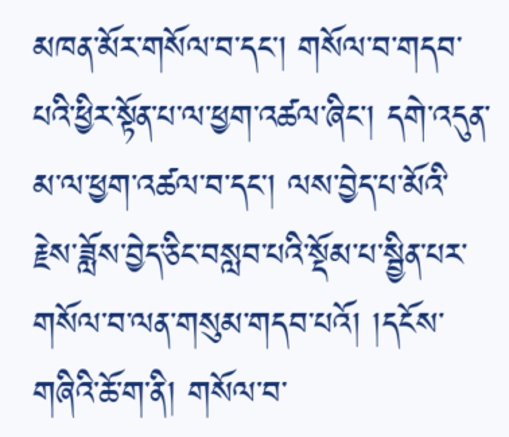མཁན་མོར་གསོལ་བ་དང་། གསོལ་བ་གདབ་པའི་ཕྱིར་སྟོན་པ་ལ་ཕྱག་འཚལ་ཞིང་། དགེ་འདུན་མ་ལ་ཕྱག་འཚལ་བ་དང་། ལས་བྱེད་པ་མོའི་རྗེས་ཟློས་བྱེད་ཅིང་བསླབ་པའི་སྡོམ་པ་སྦྱིན་པར་གསོལ་བ་ལན་གསུམ་གདབ་པའོ། །དངོས་གཞིའི་ཆོ་ག་ནི། གསོལ་བ་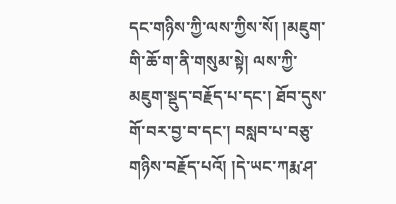དང་གཉིས་ཀྱི་ལས་ཀྱིས་སོ། །མཇུག་གི་ཆོ་ག་ནི་གསུམ་སྟེ། ལས་ཀྱི་མཇུག་སྡུད་བརྗོད་པ་དང་། ཐོབ་དུས་གོ་བར་བྱ་བ་དང་། བསླབ་པ་བཅུ་གཉིས་བརྗོད་པའོ། །དེ་ཡང་ཀརྨ་ཤ་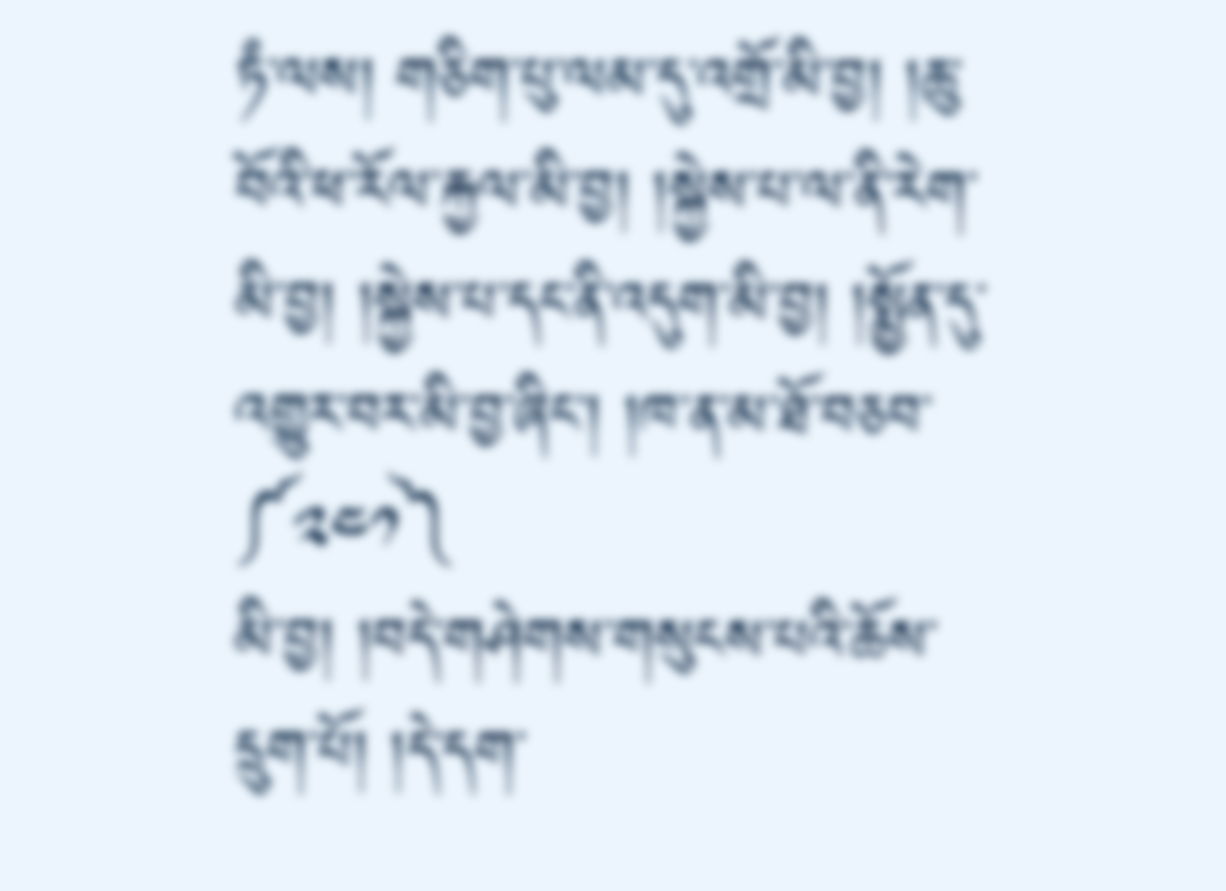ཏཾ་ལས། གཅིག་པུ་ལམ་དུ་འགྲོ་མི་བྱ། །ཆུ་བོའི་ཕ་རོལ་རྐྱལ་མི་བྱ། །སྐྱེས་པ་ལ་ནི་རེག་མི་བྱ། །སྐྱེས་པ་དང་ནི་འདུག་མི་བྱ། །སྨྱོན་དུ་འགྱུར་བར་མི་བྱ་ཞིང་། །ཁ་ན་མ་ཐོ་བཅབ་
༼༢༤༡༽
མི་བྱ། །བདེ་གཤེགས་གསུངས་པའི་ཆོས་དྲུག་པོ། །དེ་དག་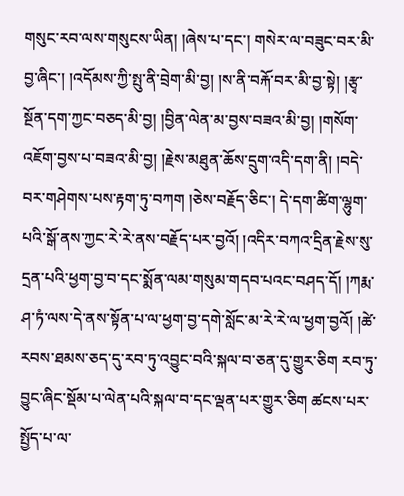གསུང་རབ་ལས་གསུངས་ཡིན། །ཞེས་པ་དང་། གསེར་ལ་བཟུང་བར་མི་བྱ་ཞིང་། །འདོམས་ཀྱི་སྤུ་ནི་བྲེག་མི་བྱ། །ས་ནི་བརྐོ་བར་མི་བྱ་སྟེ། །རྩྭ་སྔོན་དག་ཀྱང་བཅད་མི་བྱ། །བྱིན་ལེན་མ་བྱས་བཟའ་མི་བྱ། །གསོག་འཇོག་བྱས་པ་བཟའ་མི་བྱ། །རྗེས་མཐུན་ཆོས་དྲུག་འདི་དག་ནི། །བདེ་བར་གཤེགས་པས་རྟག་ཏུ་བཀག །ཅེས་བརྗོད་ཅིང་། དེ་དག་ཚིག་ལྷུག་པའི་སྒོ་ནས་ཀྱང་རེ་རེ་ནས་བརྗོད་པར་བྱའོ། །འདིར་བཀའ་དྲིན་རྗེས་སུ་དྲན་པའི་ཕྱག་བྱ་བ་དང་སྨོན་ལམ་གསུམ་གདབ་པའང་བཤད་དོ། །ཀརྨ་ཤ་ཏཾ་ལས་དེ་ནས་སྟོན་པ་ལ་ཕྱག་བྱ་དགེ་སློང་མ་རེ་རེ་ལ་ཕྱག་བྱའོ། །ཚེ་རབས་ཐམས་ཅད་དུ་རབ་ཏུ་འབྱུང་བའི་སྐལ་བ་ཅན་དུ་གྱུར་ཅིག རབ་ཏུ་བྱུང་ཞིང་སྡོམ་པ་ལེན་པའི་སྐལ་བ་དང་ལྡན་པར་གྱུར་ཅིག ཚངས་པར་སྤྱོད་པ་ལ་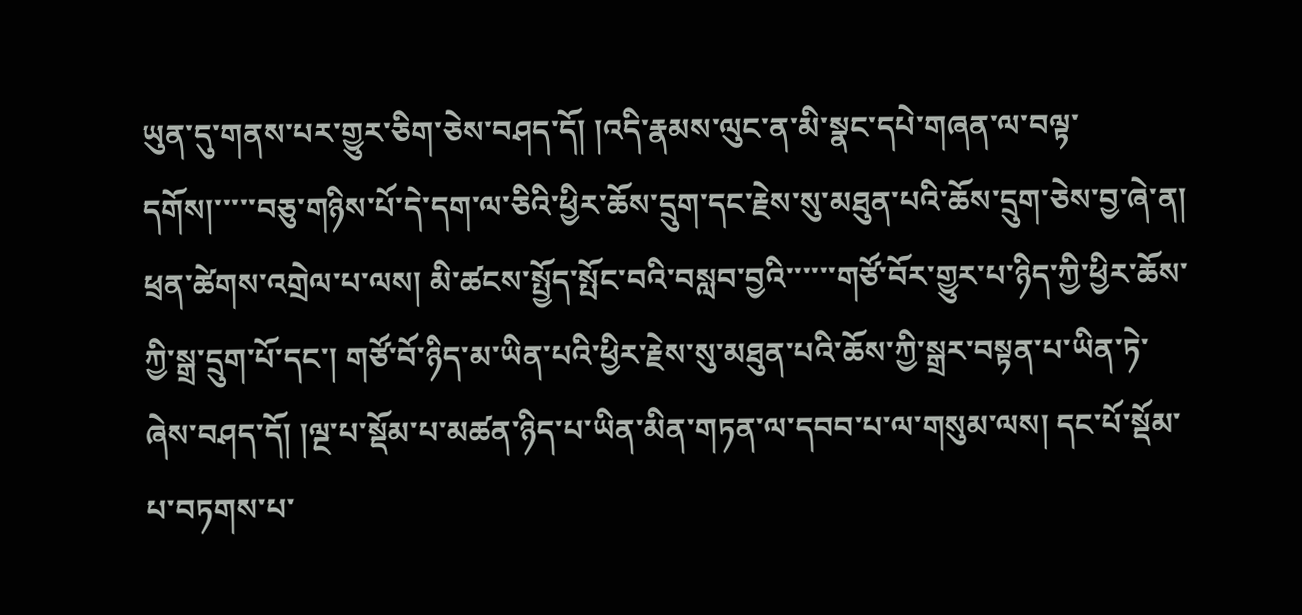ཡུན་དུ་གནས་པར་གྱུར་ཅིག་ཅེས་བཤད་དོ། །འདི་རྣམས་ལུང་ན་མི་སྣང་དཔེ་གཞན་ལ་བལྟ་དགོས།་་་་་བཅུ་གཉིས་པོ་དེ་དག་ལ་ཅིའི་ཕྱིར་ཆོས་དྲུག་དང་རྗེས་སུ་མཐུན་པའི་ཆོས་དྲུག་ཅེས་བྱ་ཞེ་ན། ཕྲན་ཚེགས་འགྲེལ་པ་ལས། མི་ཚངས་སྤྱོད་སྤོང་བའི་བསླབ་བྱའི་་་་་་གཙོ་བོར་གྱུར་པ་ཉིད་ཀྱི་ཕྱིར་ཆོས་ཀྱི་སྒྲ་དྲུག་པོ་དང་། གཙོ་བོ་ཉིད་མ་ཡིན་པའི་ཕྱིར་རྗེས་སུ་མཐུན་པའི་ཆོས་ཀྱི་སྒྲར་བསྟན་པ་ཡིན་ཏེ་ཞེས་བཤད་དོ། །ལྔ་པ་སྡོམ་པ་མཚན་ཉིད་པ་ཡིན་མིན་གཏན་ལ་དབབ་པ་ལ་གསུམ་ལས། དང་པོ་སྡོམ་པ་བཏགས་པ་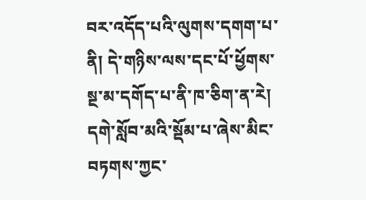བར་འདོད་པའི་ལུགས་དགག་པ་ནི། དེ་གཉིས་ལས་དང་པོ་ཕྱོགས་སྔ་མ་དགོད་པ་ནི་ཁ་ཅིག་ན་རེ། དགེ་སློབ་མའི་སྡོམ་པ་ཞེས་མིང་བཏགས་ཀྱང་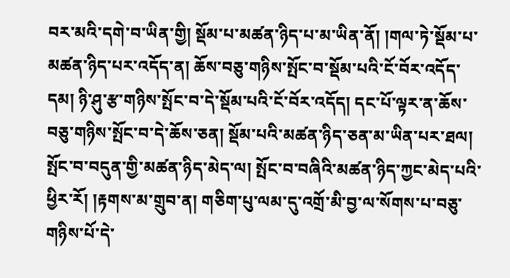བར་མའི་དགེ་བ་ཡིན་གྱི། སྡོམ་པ་མཚན་ཉིད་པ་མ་ཡིན་ནོ། །གལ་ཏེ་སྡོམ་པ་མཚན་ཉིད་པར་འདོད་ན། ཆོས་བཅུ་གཉིས་སྤོང་བ་སྡོམ་པའི་ངོ་བོར་འདོད་དམ། ཉི་ཤུ་རྩ་གཉིས་སྤོང་བ་དེ་སྡོམ་པའི་ངོ་བོར་འདོད། དང་པོ་ལྟར་ན་ཆོས་བཅུ་གཉིས་སྤོང་བ་དེ་ཆོས་ཅན། སྡོམ་པའི་མཚན་ཉིད་ཅན་མ་ཡིན་པར་ཐལ། སྤོང་བ་བདུན་གྱི་མཚན་ཉིད་མེད་ལ། སྤོང་བ་བཞིའི་མཚན་ཉིད་ཀྱང་མེད་པའི་ཕྱིར་རོ། །རྟགས་མ་གྲུབ་ན། གཅིག་པུ་ལམ་དུ་འགྲོ་མི་བྱ་ལ་སོགས་པ་བཅུ་གཉིས་པོ་དེ་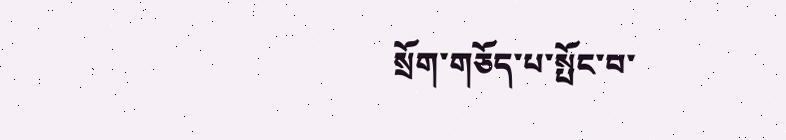སྲོག་གཅོད་པ་སྤོང་བ་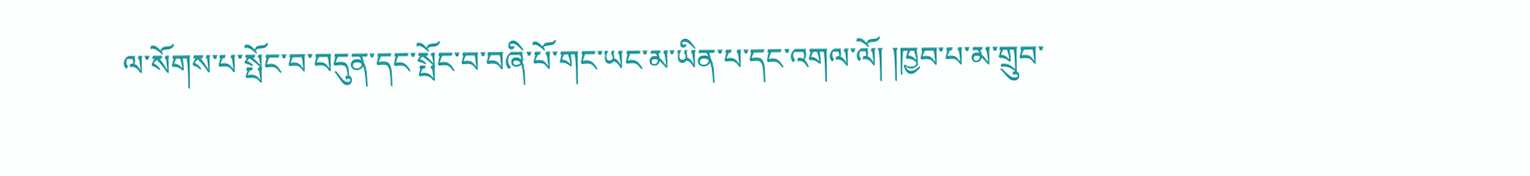ལ་སོགས་པ་སྤོང་བ་བདུན་དང་སྤོང་བ་བཞི་པོ་གང་ཡང་མ་ཡིན་པ་དང་འགལ་ལོ། །ཁྱབ་པ་མ་གྲུབ་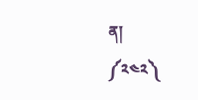ན།
༼༢༤༢༽